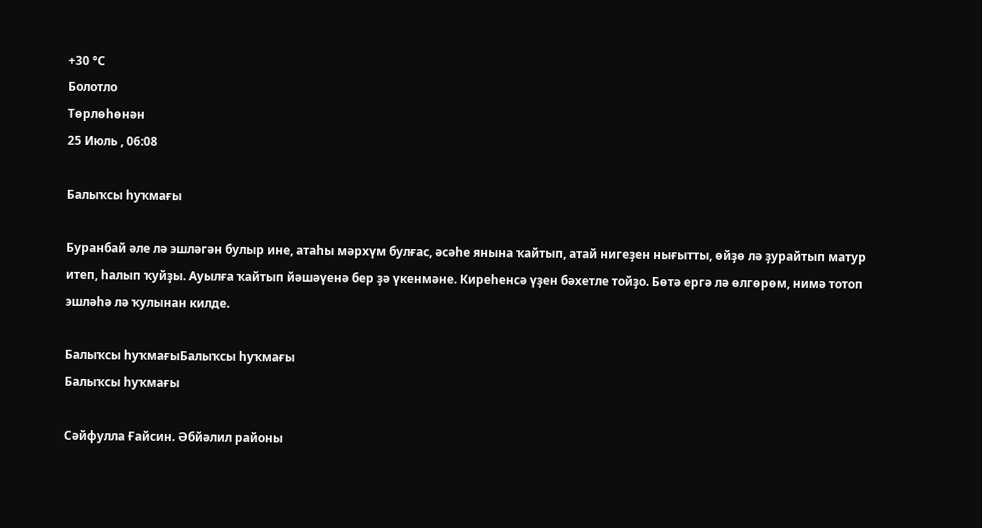+30 °С
Болотло
Төрлөһөнән
25 Июль , 06:08

Балыҡсы һуҡмағы

Буранбай әле лә эшләгән булыр ине, атаһы мәрхүм булғас, әсәһе янына ҡайтып, атай нигеҙен нығытты, өйҙө лә ҙурайтып матур итеп, һалып ҡуйҙы. Ауылға ҡайтып йәшәүенә бер ҙә үкенмәне. Киреһенсә үҙен бәхетле тойҙо. Бөтә ергә лә өлгөрөм, нимә тотоп эшләһә лә ҡулынан килде.

Балыҡсы һуҡмағыБалыҡсы һуҡмағы
Балыҡсы һуҡмағы

Сәйфулла Ғайсин. Әбйәлил районы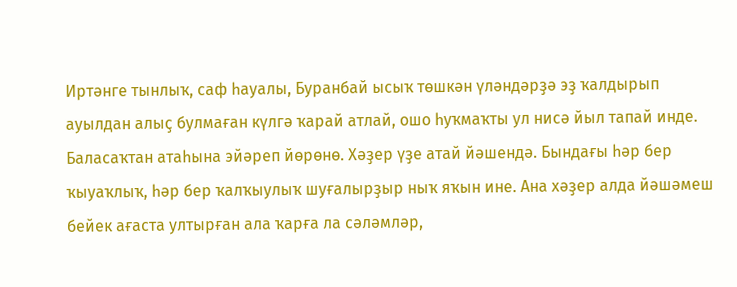Иртәнге тынлыҡ, саф һауалы, Буранбай ысыҡ төшкән үләндәрҙә эҙ ҡалдырып ауылдан алыҫ булмаған күлгә ҡарай атлай, ошо һуҡмаҡты ул нисә йыл тапай инде. Баласаҡтан атаһына эйәреп йөрөнө. Хәҙер үҙе атай йәшендә. Бындағы һәр бер ҡыуаҡлыҡ, һәр бер ҡалҡыулыҡ шуғалырҙыр ныҡ яҡын ине. Ана хәҙер алда йәшәмеш бейек ағаста ултырған ала ҡарға ла сәләмләр,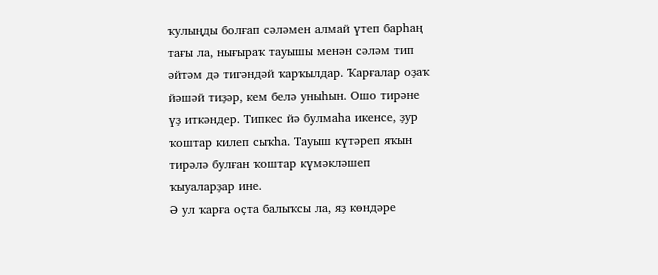ҡулыңды болғап сәләмен алмай үтеп барһаң тағы ла, нығыраҡ тауышы менән сәләм тип әйтәм дә тигәндәй ҡарҡылдар. Ҡарғалар оҙаҡ йәшәй тиҙәр, кем белә уныһын. Ошо тирәне үҙ иткәндер. Типкес йә булмаһа икенсе, ҙур ҡоштар килеп сыҡһа. Тауыш күтәреп яҡын тирәлә булған ҡоштар күмәкләшеп ҡыуаларҙар ине.
Ә ул ҡарға оҫта балыҡсы ла, яҙ көндәре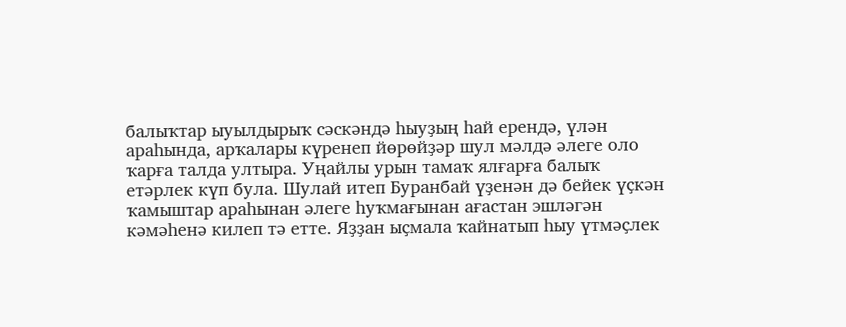балыҡтар ыуылдырыҡ сәскәндә һыуҙың һай ерендә, үлән араһында, арҡалары күренеп йөрөйҙәр шул мәлдә әлеге оло ҡарға талда ултыра. Уңайлы урын тамаҡ ялғарға балыҡ етәрлек күп була. Шулай итеп Буранбай үҙенән дә бейек үҫкән ҡамыштар араһынан әлеге һуҡмағынан ағастан эшләгән кәмәһенә килеп тә етте. Яҙҙан ыҫмала ҡайнатып һыу үтмәҫлек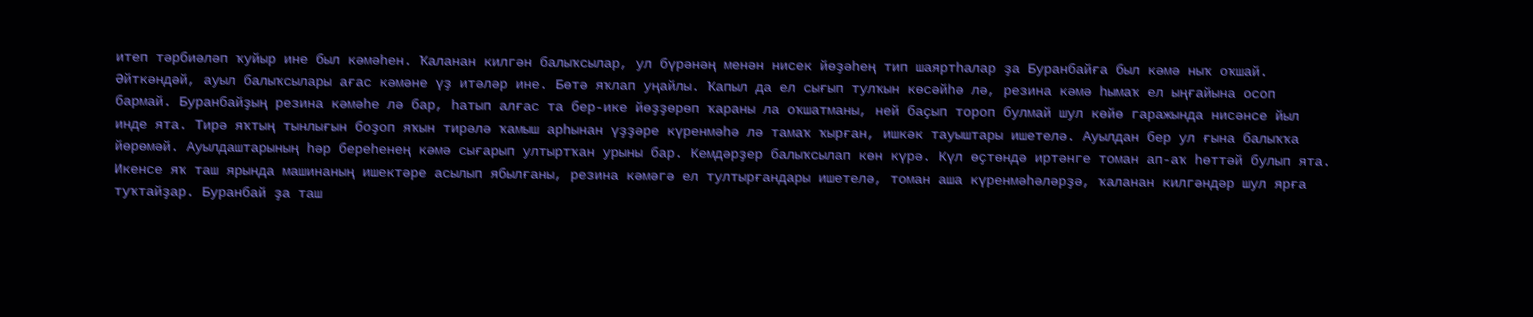итеп тәрбиәләп ҡуйыр ине был кәмәһен. Ҡаланан килгән балыҡсылар, ул бүрәнәң менән нисек йөҙәһең тип шаяртһалар ҙа Буранбайға был кәмә ныҡ оҡшай. Әйткәндәй, ауыл балыҡсылары ағас кәмәне үҙ итәләр ине. Бөтә яҡлап уңайлы. Ҡапыл да ел сығып тулҡын көсәйһә лә, резина кәмә һымаҡ ел ыңғайына осоп бармай. Буранбайҙың резина кәмәһе лә бар, һатып алғас та бер-ике йөҙҙөрөп ҡараны ла оҡшатманы, ней баҫып тороп булмай шул көйө гаражында нисәнсе йыл инде ята. Тирә яҡтың тынлығын боҙоп яҡын тирәлә ҡамыш арһынан үҙҙәре күренмәһә лә тамаҡ ҡырған, ишкәк тауыштары ишетелә. Ауылдан бер ул ғына балыҡҡа йөрөмәй. Ауылдаштарының һәр береһенең кәмә сығарып ултыртҡан урыны бар. Кемдәрҙер балыҡсылап көн күрә. Күл өҫтөндә иртәнге томан ап-аҡ һөттәй булып ята. Икенсе яҡ таш ярында машинаның ишектәре асылып ябылғаны, резина кәмәгә ел тултырғандары ишетелә, томан аша күренмәһәләрҙә, ҡаланан килгәндәр шул ярға туҡтайҙар. Буранбай ҙа таш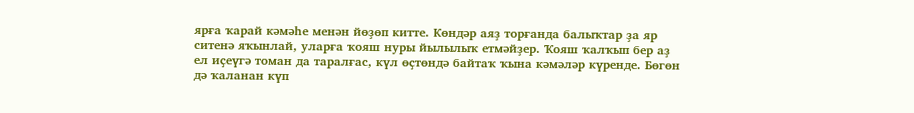ярға ҡарай кәмәһе менән йөҙөп китте. Көндәр аяҙ торғанда балыҡтар ҙа яр ситенә яҡынлай, уларға ҡояш нуры йылылыҡ етмәйҙер. Ҡояш ҡалҡып бер аҙ ел иҫеүгә томан да таралғас, күл өҫтөндә байтаҡ ҡына кәмәләр күренде. Бөгөн дә ҡаланан күп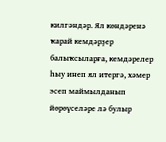килгәндәр. Ял көндәренә ҡарай кемдәрҙер балыҡсыларға, кемдәрелер һыу инеп ял итергә, хәмер эсеп маймылданып йөрөүселәре лә булыр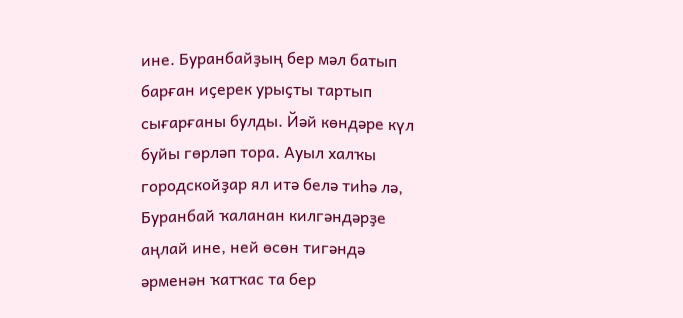ине. Буранбайҙың бер мәл батып барған иҫерек урыҫты тартып сығарғаны булды. Йәй көндәре күл буйы гөрләп тора. Ауыл халҡы городскойҙар ял итә белә тиһә лә, Буранбай ҡаланан килгәндәрҙе аңлай ине, ней өсөн тигәндә әрменән ҡатҡас та бер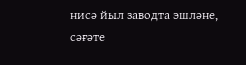нисә йыл заводта эшләне, сәғәте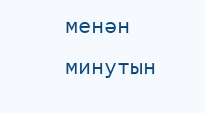менән минутын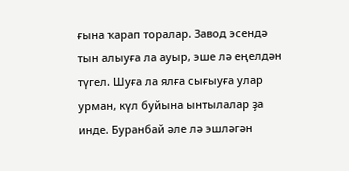ғына ҡарап торалар. Завод эсендә тын алыуға ла ауыр, эше лә еңелдән түгел. Шуға ла ялға сығыуға улар урман, күл буйына ынтылалар ҙа инде. Буранбай әле лә эшләгән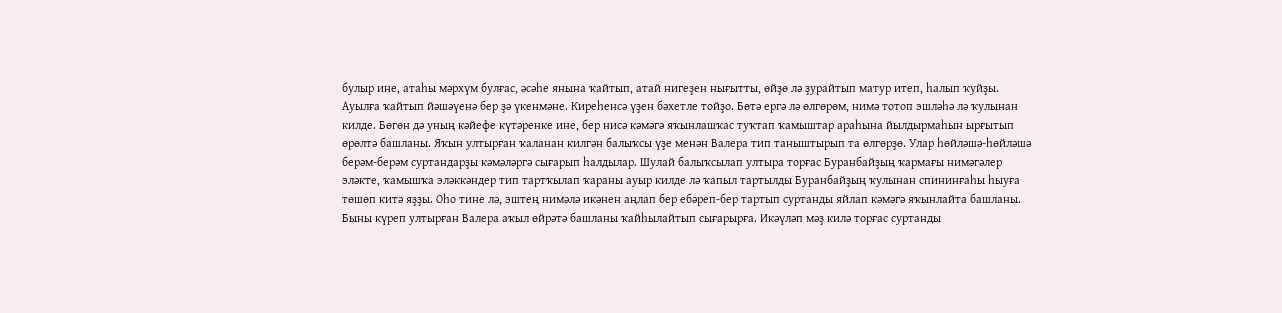булыр ине, атаһы мәрхүм булғас, әсәһе янына ҡайтып, атай нигеҙен нығытты, өйҙө лә ҙурайтып матур итеп, һалып ҡуйҙы. Ауылға ҡайтып йәшәүенә бер ҙә үкенмәне. Киреһенсә үҙен бәхетле тойҙо. Бөтә ергә лә өлгөрөм, нимә тотоп эшләһә лә ҡулынан килде. Бөгөн дә уның кәйефе күтәренке ине, бер нисә кәмәгә яҡынлашҡас туҡтап ҡамыштар араһына йылдырмаһын ырғытып өрөлтә башланы. Яҡын ултырған ҡаланан килгән балыҡсы үҙе менән Валера тип таныштырып та өлгөрҙө. Улар һөйләшә-һөйләшә берәм-берәм суртандарҙы кәмәләргә сығарып һалдылар. Шулай балыҡсылап ултыра торғас Буранбайҙың ҡармағы нимәгәлер эләкте, ҡамышҡа эләккәндер тип тартҡылап ҡараны ауыр килде лә ҡапыл тартылды Буранбайҙың ҡулынан спининғаһы һыуға төшөп китә яҙҙы. Оһо тине лә, эштең нимәлә икәнен аңлап бер ебәреп-бер тартып суртанды яйлап кәмәгә яҡынлайта башланы. Быны күреп ултырған Валера аҡыл өйрәтә башланы ҡайһылайтып сығарырға. Икәүләп мәҙ килә торғас суртанды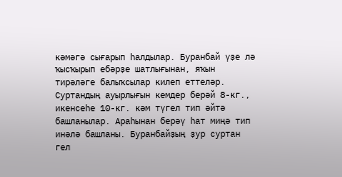кәмәгә сығарып һалдылар. Буранбай үҙе лә ҡысҡырып ебәрҙе шатлығынан, яҡын тирәләге балыҡсылар килеп еттеләр. Суртандың ауырлығын кемдер берәй 8-кг., икенсеһе 10-кг. кәм түгел тип әйтә башланылар. Араһынан берәү һат миңә тип инәлә башланы. Буранбайҙың ҙур суртан гел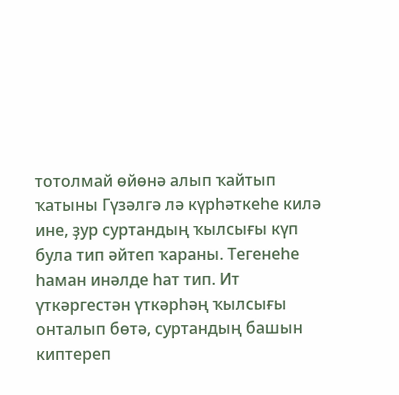тотолмай өйөнә алып ҡайтып ҡатыны Гүзәлгә лә күрһәткеһе килә ине, ҙур суртандың ҡылсығы күп була тип әйтеп ҡараны. Тегенеһе һаман инәлде һат тип. Ит үткәргестән үткәрһәң ҡылсығы онталып бөтә, суртандың башын киптереп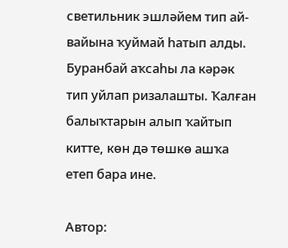светильник эшләйем тип ай-вайына ҡуймай һатып алды. Буранбай аҡсаһы ла кәрәк тип уйлап ризалашты. Ҡалған балыҡтарын алып ҡайтып китте, көн дә төшкө ашҡа етеп бара ине.

Автор: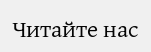Читайте нас